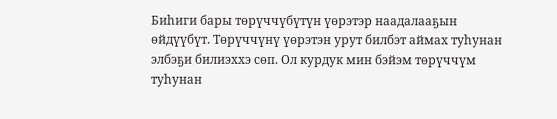Биһиги бары төрүччүбүтүн үөрэтэр наадалааҕын өйдүүбүт. Төрүччүнү үөрэтэн урут билбэт аймах туһунан элбэҕи билиэххэ сөп. Ол курдук мин бэйэм төрүччүм туһунан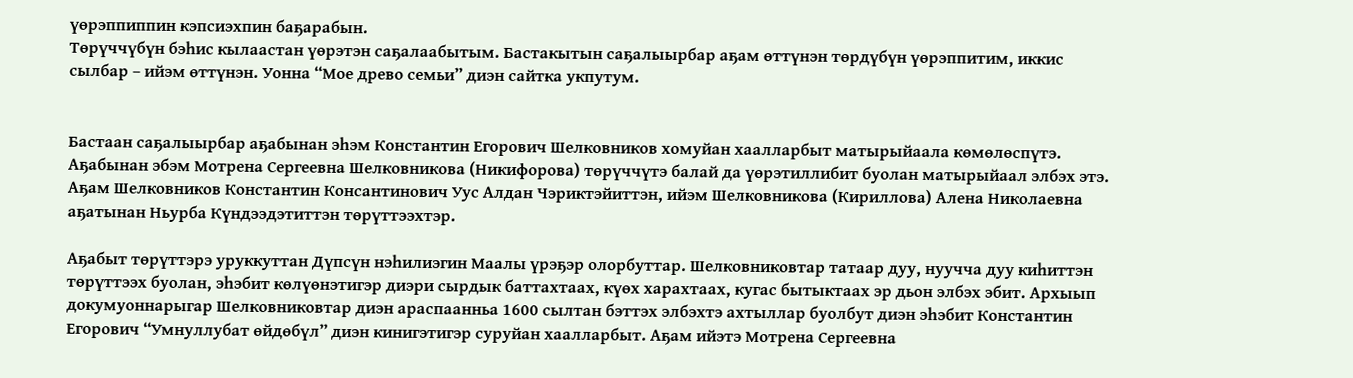үөрэппиппин кэпсиэхпин баҕарабын.
Төрүччүбүн бэһис кылаастан үөрэтэн саҕалаабытым. Бастакытын саҕалыырбар аҕам өттүнэн төрдүбүн үөрэппитим, иккис сылбар – ийэм өттүнэн. Уонна “Мое древо семьи” диэн сайтка укпутум.


Бастаан саҕалыырбар аҕабынан эһэм Константин Егорович Шелковников хомуйан хаалларбыт матырыйаала көмөлөспүтэ. Аҕабынан эбэм Мотрена Сергеевна Шелковникова (Никифорова) төрүччүтэ балай да үөрэтиллибит буолан матырыйаал элбэх этэ.
Аҕам Шелковников Константин Консантинович Уус Алдан Чэриктэйиттэн, ийэм Шелковникова (Кириллова) Алена Николаевна аҕатынан Ньурба Күндээдэтиттэн төрүттээхтэр.

Аҕабыт төрүттэрэ уруккуттан Дүпсүн нэһилиэгин Маалы үрэҕэр олорбуттар. Шелковниковтар татаар дуу, нуучча дуу киһиттэн төрүттээх буолан, эһэбит көлүөнэтигэр диэри сырдык баттахтаах, күөх харахтаах, кугас бытыктаах эр дьон элбэх эбит. Архыып докумуоннарыгар Шелковниковтар диэн араспаанньа 1600 сылтан бэттэх элбэхтэ ахтыллар буолбут диэн эһэбит Константин Егорович “Умнуллубат өйдөбүл” диэн кинигэтигэр суруйан хаалларбыт. Аҕам ийэтэ Мотрена Сергеевна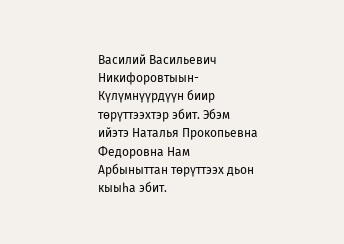Василий Васильевич Никифоровтыын-Күлүмнүүрдүүн биир төрүттээхтэр эбит. Эбэм ийэтэ Наталья Прокопьевна Федоровна Нам Арбыныттан төрүттээх дьон кыыһа эбит.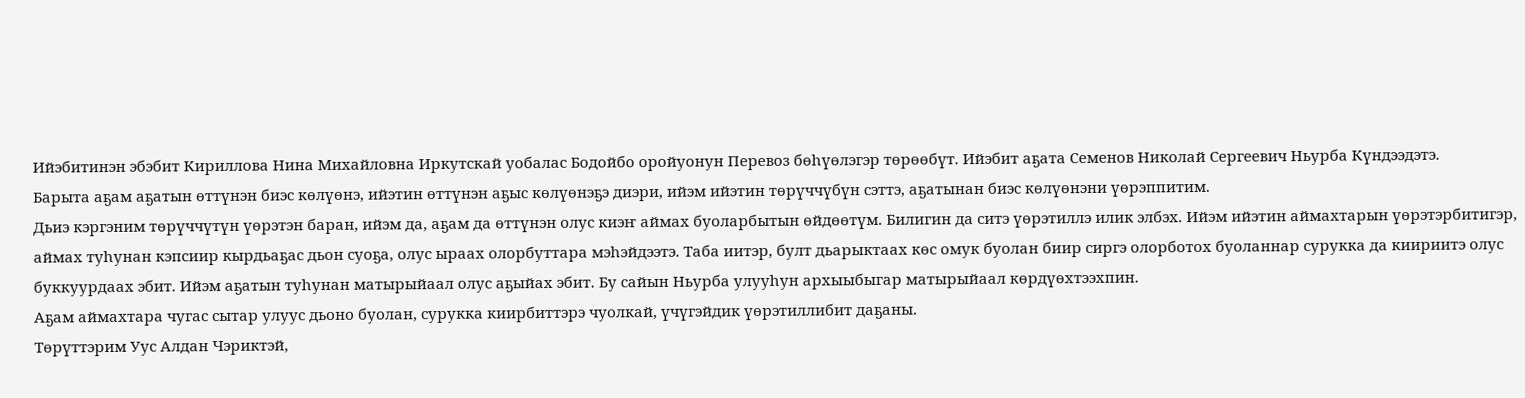Ийэбитинэн эбэбит Кириллова Нина Михайловна Иркутскай уобалас Бодойбо оройуонун Перевоз бөһүөлэгэр төрөөбүт. Ийэбит аҕата Семенов Николай Сергеевич Ньурба Күндээдэтэ.
Барыта аҕам аҕатын өттүнэн биэс көлүөнэ, ийэтин өттүнэн аҕыс көлүөнэҕэ диэри, ийэм ийэтин төрүччүбүн сэттэ, аҕатынан биэс көлүөнэни үөрэппитим.
Дьиэ кэргэним төрүччүтүн үөрэтэн баран, ийэм да, аҕам да өттүнэн олус киэҥ аймах буоларбытын өйдөөтүм. Билигин да ситэ үөрэтиллэ илик элбэх. Ийэм ийэтин аймахтарын үөрэтэрбитигэр, аймах туһунан кэпсиир кырдьаҕас дьон суоҕа, олус ыраах олорбуттара мэһэйдээтэ. Таба иитэр, булт дьарыктаах көс омук буолан биир сиргэ олорботох буоланнар сурукка да киириитэ олус буккуурдаах эбит. Ийэм аҕатын туһунан матырыйаал олус аҕыйах эбит. Бу сайын Ньурба улууһун архыыбыгар матырыйаал көрдүөхтээхпин.
Аҕам аймахтара чугас сытар улуус дьоно буолан, сурукка киирбиттэрэ чуолкай, үчүгэйдик үөрэтиллибит даҕаны.
Төрүттэрим Уус Алдан Чэриктэй,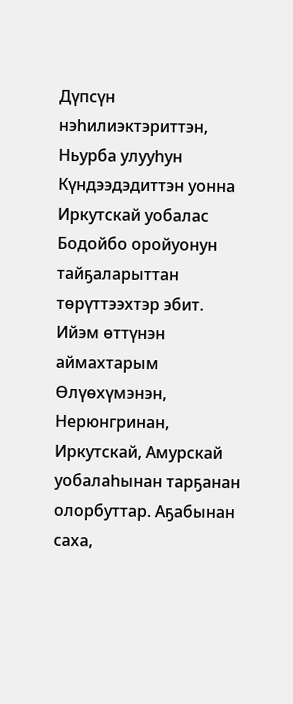Дүпсүн нэһилиэктэриттэн, Ньурба улууһун Күндээдэдиттэн уонна Иркутскай уобалас Бодойбо оройуонун тайҕаларыттан төрүттээхтэр эбит. Ийэм өттүнэн аймахтарым Өлүөхүмэнэн, Нерюнгринан, Иркутскай, Амурскай уобалаһынан тарҕанан олорбуттар. Аҕабынан саха,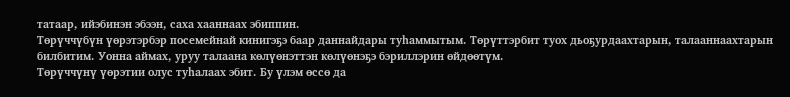татаар, ийэбинэн эбээн, саха хааннаах эбиппин.
Төрүччүбүн үөрэтэрбэр посемейнай кинигэҕэ баар даннайдары туһаммытым. Төрүттэрбит туох дьоҕурдаахтарын, талааннаахтарын билбитим. Уонна аймах, уруу талаана көлүөнэттэн көлүөнэҕэ бэриллэрин өйдөөтүм.
Төрүччүнү үөрэтии олус туһалаах эбит. Бу үлэм өссө да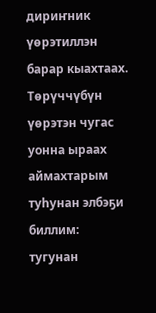дириҥник үөрэтиллэн барар кыахтаах. Төрүччүбүн үөрэтэн чугас уонна ыраах аймахтарым туһунан элбэҕи биллим: тугунан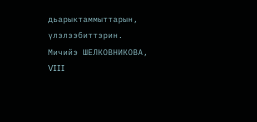дьарыктаммыттарын, үлэлээбиттэрин.
Мичийэ ШЕЛКОВНИКОВА, VIII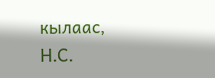кылаас,
Н.С.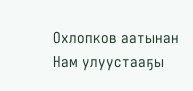Охлопков аатынан Нам улуустааҕы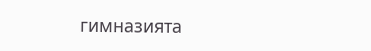гимназията